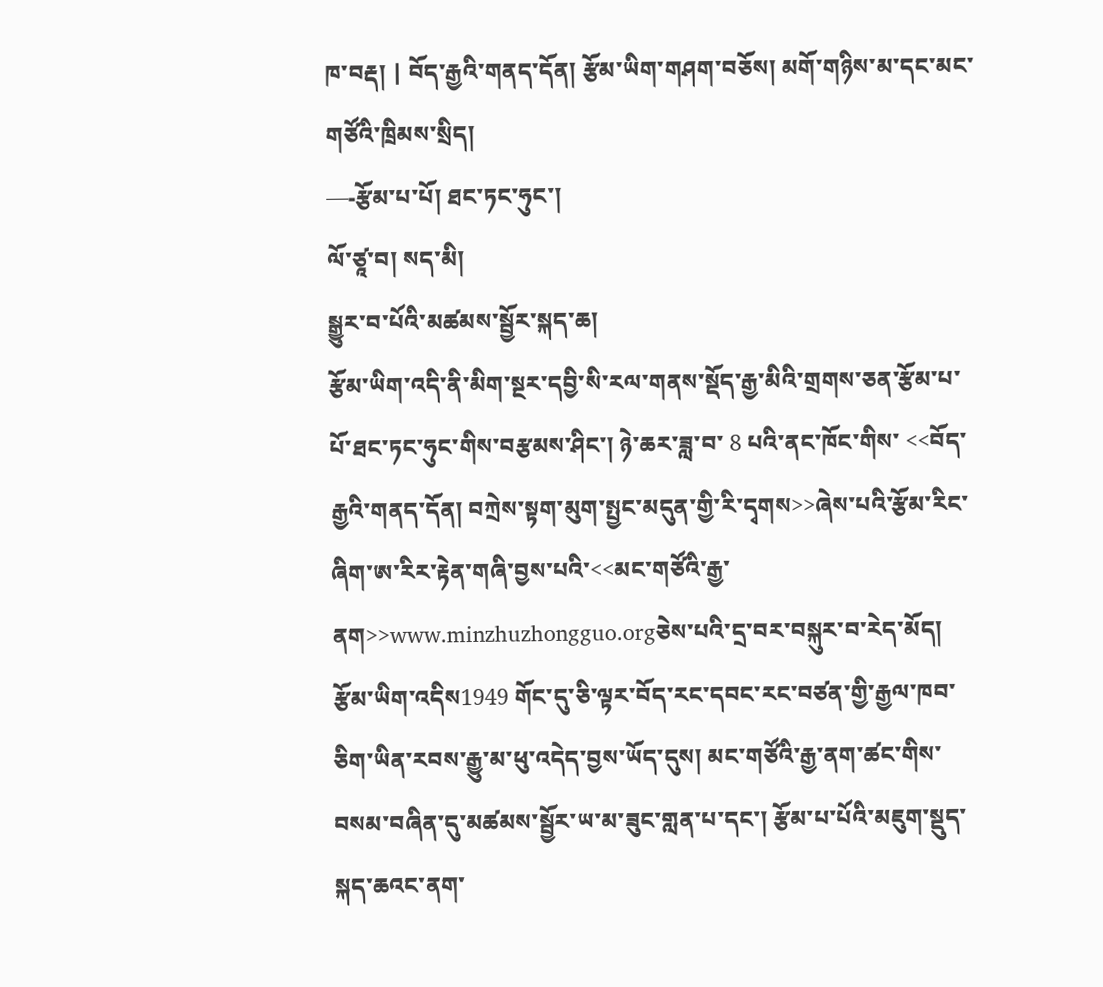ཁ་བརྡ། | བོད་རྒྱའི་གནད་དོན། རྩོམ་ཡིག་གཤག་བཅོས། མགོ་གཉིས་མ་དང་མང་གཙོའི་ཁྲིམས་སྲིད།
—-རྩོམ་པ་པོ། ཐང་ཏང་ཧུང་།
ལོ་ཙཱ་བ། སད་མི།
སྒྱུར་བ་པོའི་མཚམས་སྦྱོར་སྐད་ཆ།
རྩོམ་ཡིག་འདི་ནི་མིག་སྔར་དབྱི་སི་རལ་གནས་སྡོད་རྒྱ་མིའི་གྲགས་ཅན་རྩོམ་པ་པོ་ཐང་ཏང་ཧུང་གིས་བརྩམས་ཤིང་། ཉེ་ཆར་ཟླ་བ་ 8 པའི་ནང་ཁོང་གིས་ <<བོད་རྒྱའི་གནད་དོན། བཀྲེས་སྟག་མུག་སྤྱང་མདུན་གྱི་རི་དྭགས>>ཞེས་པའི་རྩོམ་རིང་ཞིག་ཨ་རིར་རྟེན་གཞི་བྱས་པའི་<<མང་གཙོའི་རྒྱ་ནག>>www.minzhuzhongguo.orgཅེས་པའི་དྲ་བར་བསྐུར་བ་རེད་མོད། རྩོམ་ཡིག་འདིས1949 གོང་དུ་ཅི་ལྟར་བོད་རང་དབང་རང་བཙན་གྱི་རྒྱལ་ཁབ་ཅིག་ཡིན་རབས་རྒྱུ་མ་ཕུ་འདེད་བྱས་ཡོད་དུས། མང་གཙོའི་རྒྱ་ནག་ཚང་གིས་བསམ་བཞིན་དུ་མཚམས་སྦྱོར་ཡ་མ་ཟུང་གླན་པ་དང་། རྩོམ་པ་པོའི་མཇུག་སྡུད་སྐད་ཆའང་ནག་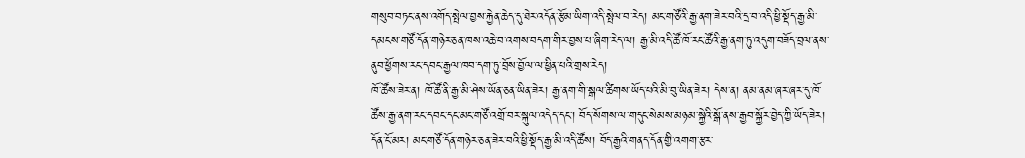གསུབ་བཏང་ནས་འགོད་སྤེལ་བྱས་རྐྱེན་ཆེད་དུ་ཐེར་འདོན་རྩོམ་ཡིག་འདི་སྤེལ་བ་རེད། མང་གཙོའི་རྒྱ་ནག་ཟེར་བའི་དྲ་བ་འདི་ཕྱི་སྡོད་རྒྱ་མི་དམངས་གཙོ་དོན་གཉེར་ཅན་ཁས་འཆེ་བ་འགས་བདག་གིར་བྱས་པ་ཞིག་རེད་ལ། རྒྱ་མི་འདི་ཚོ་ཁོ་རང་ཚོའི་རྒྱ་ནག་ཏུ་འདུག་བཟོད་བྲལ་ནས་ནུབ་ཕྱོགས་རང་དབང་རྒྱལ་ཁབ་དག་ཏུ་བྲོས་བྱོལ་ལ་ཕྱིན་པའི་གྲས་རེད།
ཁོ་ཚོས་ཟེར་ན། ཁོ་ཚོ་ནི་རྒྱ་མི་ཤེས་ཡོན་ཅན་ཡིན་ཟེར། རྒྱ་ནག་གི་སྒལ་ཚིགས་ཡོད་པའི་མི་བུ་ཡིན་ཟེར། དེས་ན། ནམ་ནམ་ཞར་ཞར་དུ་ཁོ་ཚོས་རྒྱ་ནག་རང་དབང་དང་མང་གཙོ་འགྲོ་བར་སྐུལ་འདེད་དང་། བོད་སོགས་ལ་གདུང་སེམས་མཉམ་སྐྱེའི་སྒོ་ནས་རྒྱབ་སྐྱོར་བྱེད་ཀྱི་ཡོད་ཟེར། དོན་ངོ་མར། མང་གཙོ་དོན་གཉེར་ཅན་ཟེར་བའི་ཕྱི་སྡོད་རྒྱ་མི་འདི་ཚོས། བོད་རྒྱའི་གནད་དོན་གྱི་འགག་རྩར་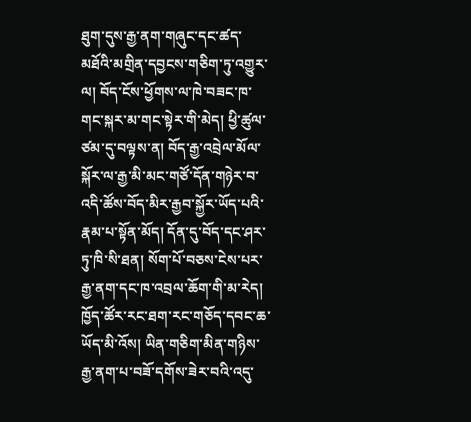ཐུག་དུས་རྒྱ་ནག་གཞུང་དང་ཚད་མཐོའི་མགྲིན་དབྱངས་གཅིག་ཏུ་འགྱུར་ལ། བོད་ངོས་ཕྱོགས་ལ་ཁེ་བཟང་ཁ་གང་སྐར་མ་གང་སྟེར་གི་མེད། ཕྱི་ཚུལ་ཙམ་དུ་བལྟས་ན། བོད་རྒྱ་འབྲེལ་མོལ་སྐོར་ལ་རྒྱ་མི་མང་གཙོ་དོན་གཉེར་བ་འདི་ཚོས་བོད་མིར་རྒྱབ་སྐྱོར་ཡོད་པའི་རྣམ་པ་སྟོན་མོད། དོན་དུ་བོད་དང་ཤར་ཏུ་ཁི་སི་ཐན། སོག་པོ་བཅས་ངེས་པར་རྒྱ་ནག་དང་ཁ་འབྲལ་ཆོག་གི་མ་རེད། ཁྱོད་ཚོར་རང་ཐག་རང་གཅོད་དབང་ཆ་ཡོད་མི་འོས། ཡིན་གཅིག་མིན་གཉིས་རྒྱ་ནག་པ་བཟོ་དགོས་ཟེར་བའི་འདུ་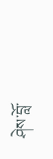ཤེས་བློ་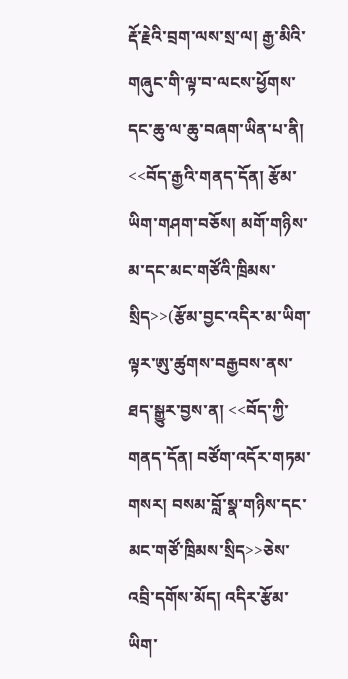རྡོ་རྗེའི་བྲག་ལས་སྲ་ལ། རྒྱ་མིའི་གཞུང་གི་ལྟ་བ་ལངས་ཕྱོགས་དང་ཆུ་ལ་ཆུ་བཞག་ཡིན་པ་ནི། <<བོད་རྒྱའི་གནད་དོན། རྩོམ་ཡིག་གཤག་བཅོས། མགོ་གཉིས་མ་དང་མང་གཙོའི་ཁྲིམས་སྲིད>>(རྩོམ་བྱང་འདིར་མ་ཡིག་ལྟར་ཨུ་ཚུགས་བརྒྱབས་ནས་ཐད་སྒྱུར་བྱས་ན། <<བོད་ཀྱི་གནད་དོན། བཙོག་འདོར་གཏམ་གསར། བསམ་བློ་སྣ་གཉིས་དང་མང་གཙོ་ཁྲིམས་སྲིད>>ཅེས་འབྲི་དགོས་མོད། འདིར་རྩོམ་ཡིག་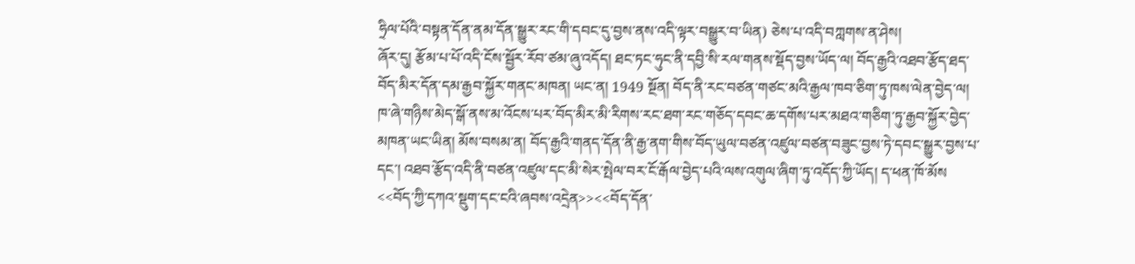ཧྲིལ་པོའི་བསྟན་དོན་ནམ་དོན་སྒྱུར་རང་གི་དབང་དུ་བྱས་ནས་འདི་ལྟར་བསྒྱུར་བ་ཡིན) ཅེས་པ་འདི་བཀླགས་ན་ཤེས།
ཞོར་དུ། རྩོམ་པ་པོ་འདི་ངོས་སྦྱོར་རོབ་ཙམ་ཞུ་འདོད། ཐང་ཏང་ཧུང་ནི་དབྱི་སི་རལ་གནས་སྡོད་བྱས་ཡོད་ལ། བོད་རྒྱའི་འཐབ་རྩོད་ཐད་བོད་མིར་དོན་དམ་རྒྱབ་སྐྱོར་གནང་མཁན། ཡང་ན། 1949 སྔོན། བོད་ནི་རང་བཙན་གཙང་མའི་རྒྱལ་ཁབ་ཅིག་ཏུ་ཁས་ལེན་བྱེད་ལ། ཁ་ཞེ་གཉིས་མེད་སྒོ་ནས་མ་འོངས་པར་བོད་མིར་མི་རིགས་རང་ཐག་རང་གཅོད་དབང་ཆ་དགོས་པར་མཐའ་གཅིག་ཏུ་རྒྱབ་སྐྱོར་བྱེད་མཁན་ཡང་ཡིན། མོས་བསམ་ན། བོད་རྒྱའི་གནད་དོན་ནི་རྒྱ་ནག་གིས་བོད་ཡུལ་བཙན་འཛུལ་བཙན་བཟུང་བྱས་ཏེ་དབང་སྒྱུར་བྱས་པ་དང་། འཐབ་རྩོད་འདི་ནི་བཙན་འཛུལ་དང་མི་སེར་སྤེལ་བར་ངོ་རྒོལ་བྱེད་པའི་ལས་འགུལ་ཞིག་ཏུ་འདོད་ཀྱི་ཡོད། ད་ཕན་ཁོ་མོས <<བོད་ཀྱི་དཀའ་སྡུག་དང་ངའི་ཞབས་འདྲེན>><<བོད་དོན་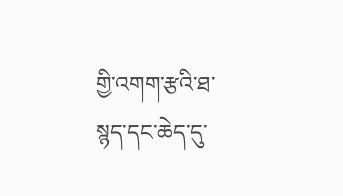གྱི་འགག་རྩའི་ཐ་སྙད་དང་ཆེད་དུ་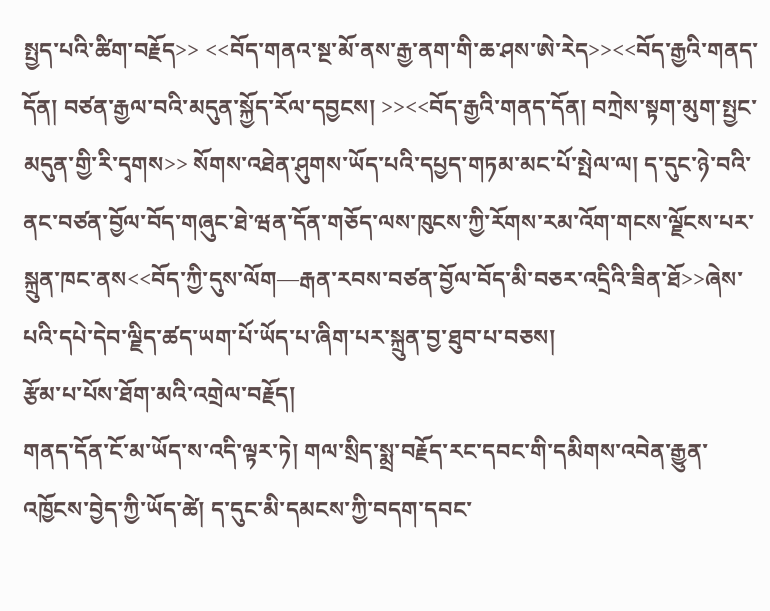སྤྱད་པའི་ཚིག་བརྗོད>> <<བོད་གནའ་སྔ་མོ་ནས་རྒྱ་ནག་གི་ཆ་ཤས་ཨེ་རེད>><<བོད་རྒྱའི་གནད་དོན། བཙན་རྒྱལ་བའི་མདུན་སྐྱོད་རོལ་དབྱངས། >><<བོད་རྒྱའི་གནད་དོན། བཀྲེས་སྟག་མུག་སྤྱང་མདུན་གྱི་རི་དྭགས>> སོགས་འཐེན་ཤུགས་ཡོད་པའི་དཔྱད་གཏམ་མང་པོ་སྤེལ་ལ། ད་དུང་ཉེ་བའི་ནང་བཙན་བྱོལ་བོད་གཞུང་ཐེ་ཝན་དོན་གཅོད་ལས་ཁུངས་ཀྱི་རོགས་རམ་འོག་གངས་ལྗོངས་པར་སྐྲུན་ཁང་ནས<<བོད་ཀྱི་དུས་ལོག—རྒན་རབས་བཙན་བྱོལ་བོད་མི་བཅར་འདྲིའི་ཟིན་ཐོ>>ཞེས་པའི་དཔེ་དེབ་ལྗིད་ཚད་ཡག་པོ་ཡོད་པ་ཞིག་པར་སྐྲུན་བྱ་ཐུབ་པ་བཅས།
རྩོམ་པ་པོས་ཐོག་མའི་འགྲེལ་བརྗོད།
གནད་དོན་ངོ་མ་ཡོད་ས་འདི་ལྟར་ཏེ། གལ་སྲིད་སྨྲ་བརྗོད་རང་དབང་གི་དམིགས་འབེན་རྒྱུན་འཁྱོངས་བྱེད་ཀྱི་ཡོད་ཚེ། ད་དུང་མི་དམངས་ཀྱི་བདག་དབང་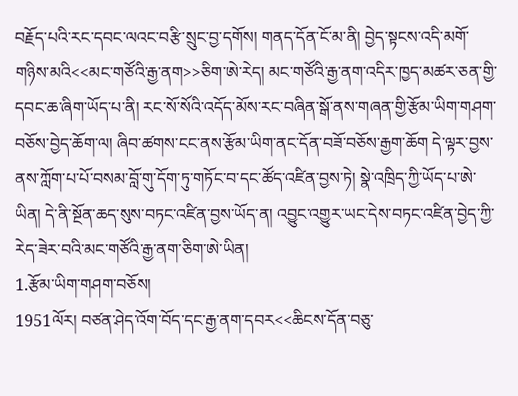བརྗོད་པའི་རང་དབང་ལའང་བརྩི་སྲུང་བྱ་དགོས། གནད་དོན་ངོ་མ་ནི། བྱེད་སྟངས་འདི་མགོ་གཉིས་མའི<<མང་གཙོའི་རྒྱ་ནག>>ཅིག་ཨེ་རེད། མང་གཙོའི་རྒྱ་ནག་འདིར་ཁྱད་མཚར་ཅན་གྱི་དབང་ཆ་ཞིག་ཡོད་པ་ནི། རང་སོ་སོའི་འདོད་མོས་རང་བཞིན་སྒོ་ནས་གཞན་གྱི་རྩོམ་ཡིག་གཤག་བཅོས་བྱེད་ཆོག་ལ། ཞིབ་ཚགས་ངང་ནས་རྩོམ་ཡིག་ནང་དོན་བཟོ་བཅོས་རྒྱག་ཆོག དེ་ལྟར་བྱས་ནས་ཀློག་པ་པོ་བསམ་བློ་གུ་དོག་ཏུ་གཏོང་བ་དང་ཚོད་འཛིན་བྱས་ཏེ། སྣེ་འཁྲིད་ཀྱི་ཡོད་པ་ཨེ་ཡིན། དེ་ནི་སྔོན་ཆད་སུས་བཏང་འཛིན་བྱས་ཡོད་ན། འབྱུང་འགྱུར་ཡང་དེས་བཏང་འཛིན་བྱེད་ཀྱི་རེད་ཟེར་བའི་མང་གཙོའི་རྒྱ་ནག་ཅིག་ཨེ་ཡིན།
1.རྩོམ་ཡིག་གཤག་བཅོས།
1951ལོར། བཙན་ཤེད་འོག་བོད་དང་རྒྱ་ནག་དབར<<ཆིངས་དོན་བཅུ་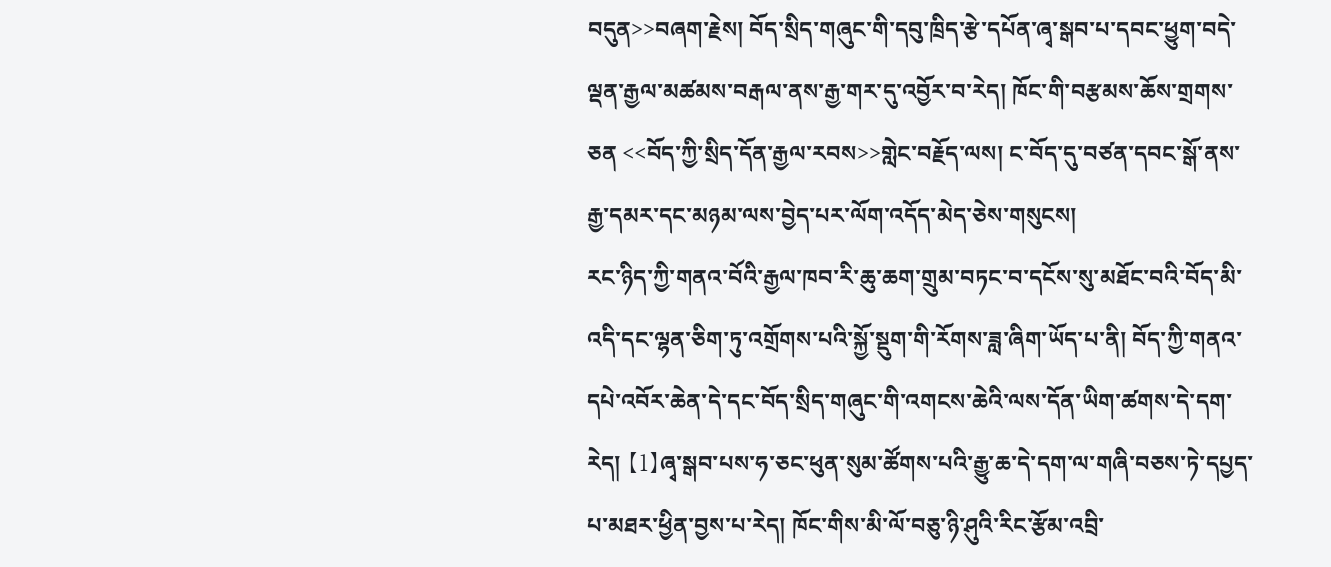བདུན>>བཞག་རྗེས། བོད་སྲིད་གཞུང་གི་དབུ་ཁྲིད་རྩེ་དཔོན་ཞྭ་སྒབ་པ་དབང་ཕྱུག་བདེ་ལྡན་རྒྱལ་མཚམས་བརྒལ་ནས་རྒྱ་གར་དུ་འབྱོར་བ་རེད། ཁོང་གི་བརྩམས་ཆོས་གྲགས་ཅན <<བོད་ཀྱི་སྲིད་དོན་རྒྱལ་རབས>>གླེང་བརྗོད་ལས། ང་བོད་དུ་བཙན་དབང་སྒོ་ནས་རྒྱ་དམར་དང་མཉམ་ལས་བྱེད་པར་ལོག་འདོད་མེད་ཅེས་གསུངས།
རང་ཉིད་ཀྱི་གནའ་བོའི་རྒྱལ་ཁབ་རི་ཆུ་ཆག་གྲུམ་བཏང་བ་དངོས་སུ་མཐོང་བའི་བོད་མི་འདི་དང་ལྷན་ཅིག་ཏུ་འགྲོགས་པའི་སྐྱོ་སྡུག་གི་རོགས་ཟླ་ཞིག་ཡོད་པ་ནི། བོད་ཀྱི་གནའ་དཔེ་འབོར་ཆེན་དེ་དང་བོད་སྲིད་གཞུང་གི་འགངས་ཆེའི་ལས་དོན་ཡིག་ཚགས་དེ་དག་རེད། 【1】ཞྭ་སྒབ་པས་ཧ་ཅང་ཕུན་སུམ་ཚོགས་པའི་རྒྱུ་ཆ་དེ་དག་ལ་གཞི་བཅས་ཏེ་དཔྱད་པ་མཐར་ཕྱིན་བྱས་པ་རེད། ཁོང་གིས་མི་ལོ་བཅུ་ཉི་ཤུའི་རིང་རྩོམ་འབྲི་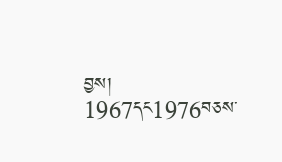བྱས། 1967དང1976བཅས་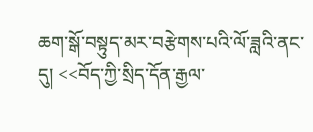ཆག་སྒོ་བསྟུད་མར་བརྩེགས་པའི་ལོ་ཟླའི་ནང་དུ། <<བོད་ཀྱི་སྲིད་དོན་རྒྱལ་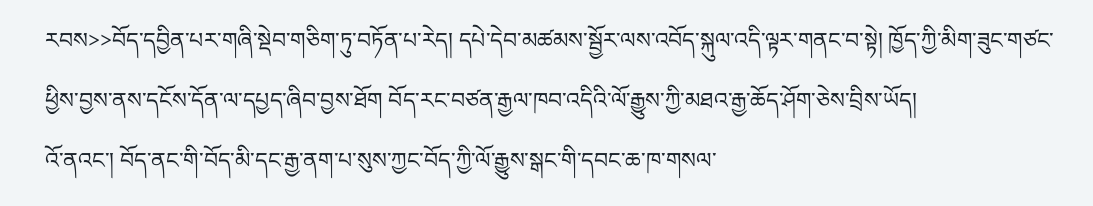རབས>>བོད་དབྱིན་པར་གཞི་སྡེབ་གཅིག་ཏུ་བཏོན་པ་རེད། དཔེ་དེབ་མཚམས་སྦྱོར་ལས་འབོད་སྐུལ་འདི་ལྟར་གནང་བ་སྟེ། ཁྱོད་ཀྱི་མིག་ཟུང་གཙང་ཕྱིས་བྱས་ནས་དངོས་དོན་ལ་དཔྱད་ཞིབ་བྱས་ཐོག བོད་རང་བཙན་རྒྱལ་ཁབ་འདིའི་ལོ་རྒྱུས་ཀྱི་མཐའ་རྒྱ་ཆོད་ཤོག་ཅེས་བྲིས་ཡོད།
འོ་ནའང་། བོད་ནང་གི་བོད་མི་དང་རྒྱ་ནག་པ་སུས་ཀྱང་བོད་ཀྱི་ལོ་རྒྱུས་སྒང་གི་དབང་ཆ་ཁ་གསལ་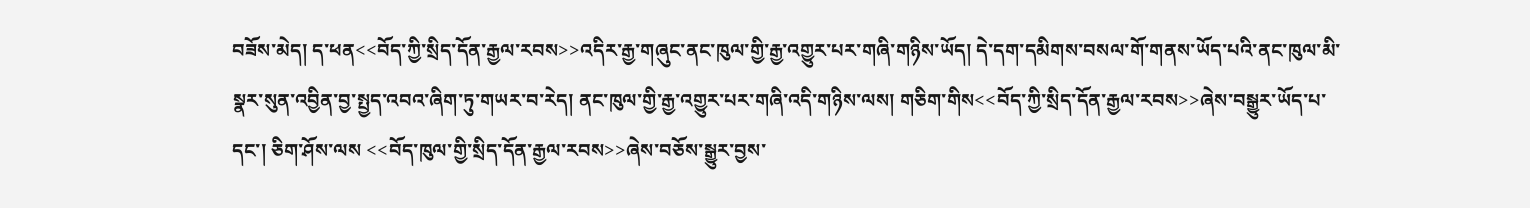བཟོས་མེད། ད་ཕན<<བོད་ཀྱི་སྲིད་དོན་རྒྱལ་རབས>>འདིར་རྒྱ་གཞུང་ནང་ཁུལ་གྱི་རྒྱ་འགྱུར་པར་གཞི་གཉིས་ཡོད། དེ་དག་དམིགས་བསལ་གོ་གནས་ཡོད་པའི་ནང་ཁུལ་མི་སྣར་སུན་འབྱིན་བྱ་སྤྱད་འབའ་ཞིག་ཏུ་གཡར་བ་རེད། ནང་ཁུལ་གྱི་རྒྱ་འགྱུར་པར་གཞི་འདི་གཉིས་ལས། གཅིག་གིས<<བོད་ཀྱི་སྲིད་དོན་རྒྱལ་རབས>>ཞེས་བསྒྱུར་ཡོད་པ་དང་། ཅིག་ཤོས་ལས <<བོད་ཁུལ་གྱི་སྲིད་དོན་རྒྱལ་རབས>>ཞེས་བཅོས་སྒྱུར་བྱས་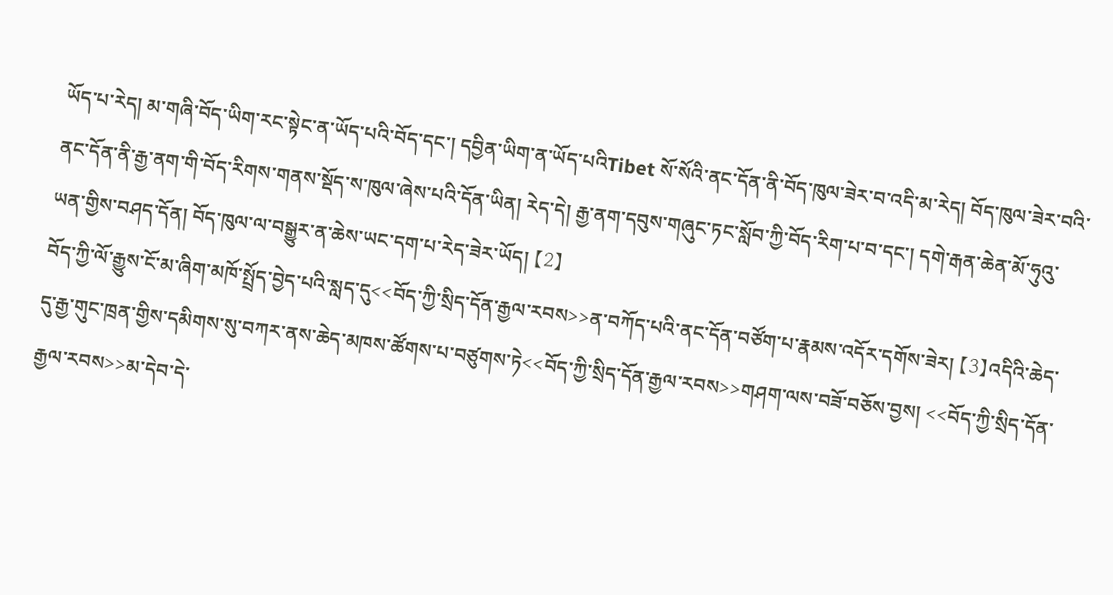ཡོད་པ་རེད། མ་གཞི་བོད་ཡིག་རང་སྟེང་ན་ཡོད་པའི་བོད་དང་། དབྱིན་ཡིག་ན་ཡོད་པའིTibet སོ་སོའི་ནང་དོན་ནི་བོད་ཁུལ་ཟེར་བ་འདི་མ་རེད། བོད་ཁུལ་ཟེར་བའི་ནང་དོན་ནི་རྒྱ་ནག་གི་བོད་རིགས་གནས་སྡོད་ས་ཁུལ་ཞེས་པའི་དོན་ཡིན། རེད་དེ། རྒྱ་ནག་དབུས་གཞུང་ཏང་སློབ་ཀྱི་བོད་རིག་པ་བ་དང་། དགེ་རྒན་ཆེན་མོ་ཧུའུ་ཡན་གྱིས་བཤད་དོན། བོད་ཁུལ་ལ་བསྒྱུར་ན་ཆེས་ཡང་དག་པ་རེད་ཟེར་ཡོད། 【2】
བོད་ཀྱི་ལོ་རྒྱུས་ངོ་མ་ཞིག་མཁོ་སྤྲོད་བྱེད་པའི་སླད་དུ<<བོད་ཀྱི་སྲིད་དོན་རྒྱལ་རབས>>ན་བཀོད་པའི་ནང་དོན་བཙོག་པ་རྣམས་འདོར་དགོས་ཟེར། 【3】འདིའི་ཆེད་དུ་རྒྱ་གུང་ཁྲན་གྱིས་དམིགས་སུ་བཀར་ནས་ཆེད་མཁས་ཚོགས་པ་བཙུགས་ཏེ<<བོད་ཀྱི་སྲིད་དོན་རྒྱལ་རབས>>གཤག་ལས་བཟོ་བཅོས་བྱས། <<བོད་ཀྱི་སྲིད་དོན་རྒྱལ་རབས>>མ་དེབ་དེ་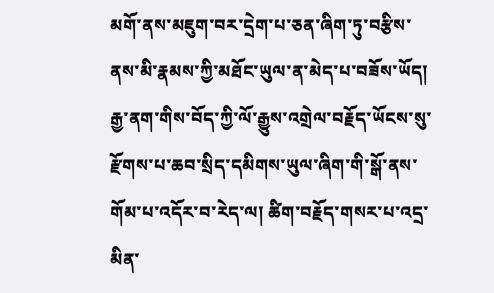མགོ་ནས་མཇུག་བར་དྲེག་པ་ཅན་ཞིག་ཏུ་བརྩིས་ནས་མི་རྣམས་ཀྱི་མཐོང་ཡུལ་ན་མེད་པ་བཟོས་ཡོད། རྒྱ་ནག་གིས་བོད་ཀྱི་ལོ་རྒྱུས་འགྲེལ་བརྗོད་ཡོངས་སུ་རྫོགས་པ་ཆབ་སྲིད་དམིགས་ཡུལ་ཞིག་གི་སྒོ་ནས་གོམ་པ་འདོར་བ་རེད་ལ། ཚིག་བརྗོད་གསར་པ་འདྲ་མིན་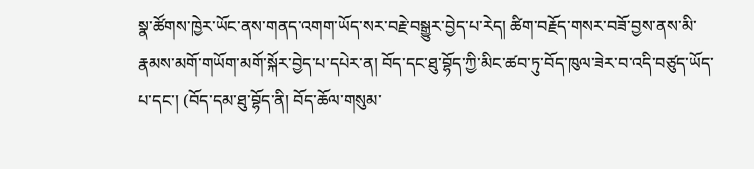སྣ་ཚོགས་ཁྱེར་ཡོང་ནས་གནད་འགག་ཡོད་སར་བརྗེ་བསྒྱུར་བྱེད་པ་རེད། ཚིག་བརྗོད་གསར་བཟོ་བྱས་ནས་མི་རྣམས་མགོ་གཡོག་མགོ་སྐོར་བྱེད་པ་དཔེར་ན། བོད་དང་ཐུ་བྷོད་ཀྱི་མིང་ཚབ་ཏུ་བོད་ཁུལ་ཟེར་བ་འདི་བཙུད་ཡོད་པ་དང་། (བོད་དམ་ཐུ་བྷོད་ནི། བོད་ཆོལ་གསུམ་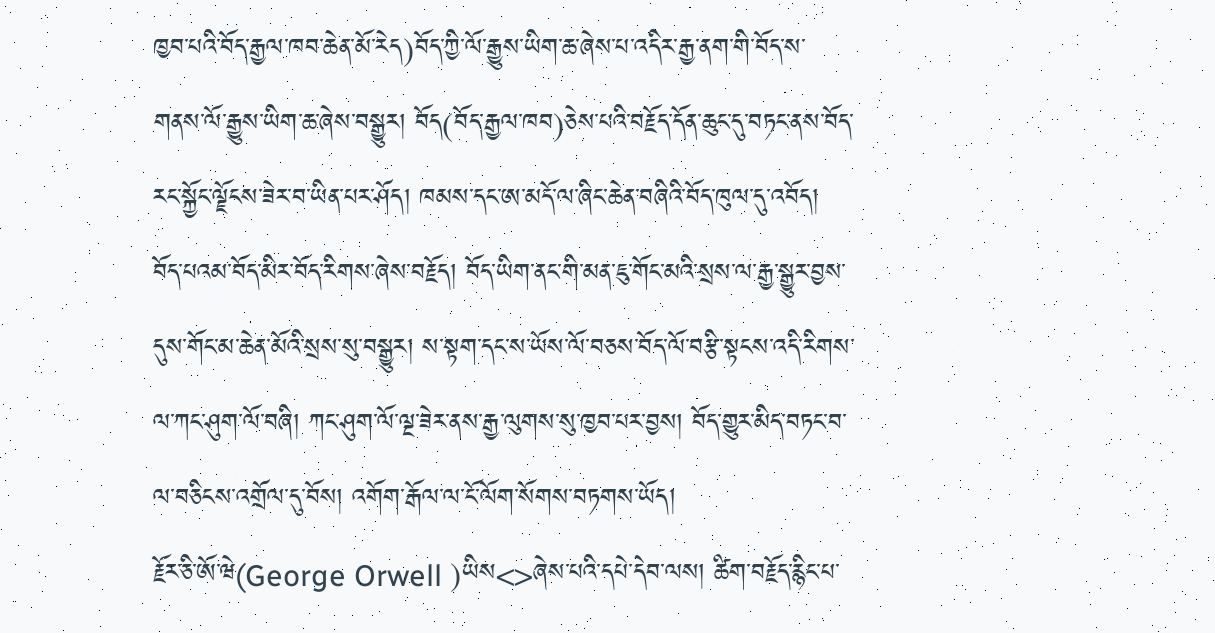ཁྱབ་པའི་བོད་རྒྱལ་ཁབ་ཆེན་མོ་རེད)བོད་ཀྱི་ལོ་རྒྱུས་ཡིག་ཆ་ཞེས་པ་འདིར་རྒྱ་ནག་གི་བོད་ས་གནས་ལོ་རྒྱུས་ཡིག་ཆ་ཞེས་བསྒྱུར། བོད(བོད་རྒྱལ་ཁབ)ཅེས་པའི་བརྗོད་དོན་ཆུང་དུ་བཏང་ནས་བོད་རང་སྐྱོང་ལྗོངས་ཟེར་བ་ཡིན་པར་ཤོད། ཁམས་དང་ཨ་མདོ་ལ་ཞིང་ཆེན་བཞིའི་བོད་ཁུལ་དུ་འབོད། བོད་པའམ་བོད་མིར་བོད་རིགས་ཞེས་བརྗོད། བོད་ཡིག་ནང་གི་མན་ཇུ་གོང་མའི་སྲས་ལ་རྒྱ་སྒྱུར་བྱས་དུས་གོང་མ་ཆེན་མོའི་སྲས་སུ་བསྒྱུར། ས་སྟག་དང་ས་ཡོས་ལོ་བཅས་བོད་ལོ་བརྩི་སྟངས་འདི་རིགས་ལ་ཀང་ཤུག་ལོ་བཞི། ཀང་ཤུག་ལོ་ལྔ་ཟེར་ནས་རྒྱ་ལུགས་སུ་ཁྱབ་པར་བྱས། བོད་གྱུར་མིད་བཏང་བ་ལ་བཅིངས་འགྲོལ་དུ་བོས། འགོག་རྒོལ་ལ་ངོ་ལོག་སོགས་བཏགས་ཡོད།
རྗོར་ཅི་ཨོ་ཝེ(George Orwell )ཡིས<>ཞེས་པའི་དཔེ་དེབ་ལས། ཚིག་བརྗོད་རྙིང་པ་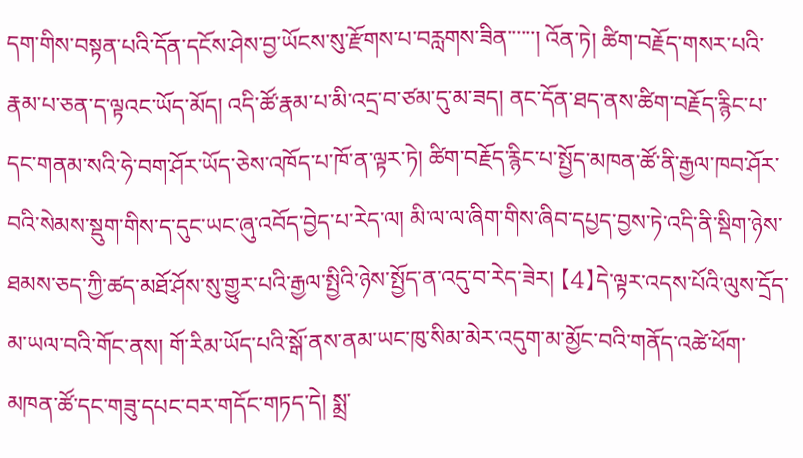དག་གིས་བསྟན་པའི་དོན་དངོས་ཤེས་བྱ་ཡོངས་སུ་རྫོགས་པ་བརླགས་ཟིན་་་་་་། འོན་ཏེ། ཚིག་བརྗོད་གསར་པའི་རྣམ་པ་ཅན་ད་ལྟའང་ཡོད་མོད། འདི་ཚོ་རྣམ་པ་མི་འདྲ་བ་ཙམ་དུ་མ་ཟད། ནང་དོན་ཐད་ནས་ཚིག་བརྗོད་རྙིང་པ་དང་གནམ་སའི་ཧེ་བག་ཤོར་ཡོད་ཅེས་འཁོད་པ་ཁོ་ན་ལྟར་ཏེ། ཚིག་བརྗོད་རྙིང་པ་སྤྱོད་མཁན་ཚོ་ནི་རྒྱལ་ཁབ་ཤོར་བའི་སེམས་སྡུག་གིས་ད་དུང་ཡང་ཞུ་འབོད་བྱེད་པ་རེད་ལ། མི་ལ་ལ་ཞིག་གིས་ཞིབ་དཔྱད་བྱས་ཏེ་འདི་ནི་སྡིག་ཉེས་ཐམས་ཅད་ཀྱི་ཚད་མཐོ་ཤོས་སུ་གྱུར་པའི་རྒྱལ་སྤྱིའི་ཉེས་སྤྱོད་ན་འདུ་བ་རེད་ཟེར། 【4】དེ་ལྟར་འདས་པོའི་ལུས་དྲོད་མ་ཡལ་བའི་གོང་ནས། གོ་རིམ་ཡོད་པའི་སྒོ་ནས་ནམ་ཡང་ཁུ་སིམ་མེར་འདུག་མ་མྱོང་བའི་གནོད་འཚེ་ཕོག་མཁན་ཚོ་དང་གཟུ་དཔང་བར་གདོང་གཏད་དེ། སྨྲ་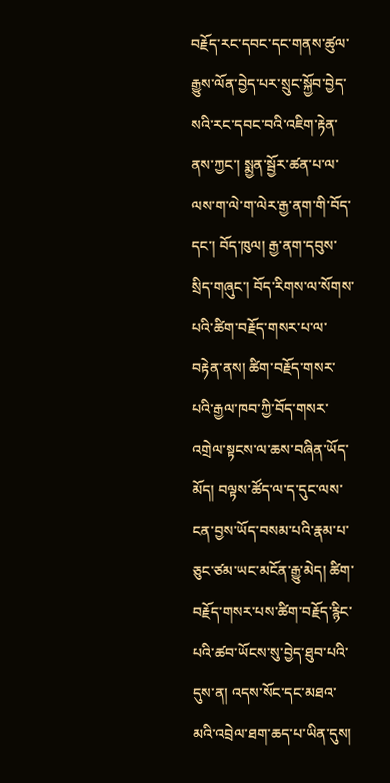བརྗོད་རང་དབང་དང་གནས་ཚུལ་རྒྱུས་ལོན་བྱེད་པར་སྲུང་སྐྱོབ་བྱེད་སའི་རང་དབང་བའི་འཇིག་རྟེན་ནས་ཀྱང་། སྨྱན་སྦྱོར་ཚན་པ་ལ་ལས་ག་ལེ་ག་ལེར་རྒྱ་ནག་གི་བོད་དང་། བོད་ཁུལ། རྒྱ་ནག་དབུས་སྲིད་གཞུང་། བོད་རིགས་ལ་སོགས་པའི་ཚིག་བརྗོད་གསར་པ་ལ་བརྟེན་ནས། ཚིག་བརྗོད་གསར་པའི་རྒྱལ་ཁབ་ཀྱི་བོད་གསར་འགྲེལ་སྟངས་ལ་ཆས་བཞིན་ཡོད་མོད། བལྟས་ཚོད་ལ་ད་དུང་ལས་ངན་བྱས་ཡོད་བསམ་པའི་རྣམ་པ་ཅུང་ཙམ་ཡང་མངོན་རྒྱུ་མེད། ཚིག་བརྗོད་གསར་པས་ཚིག་བརྗོད་རྙིང་པའི་ཚབ་ཡོངས་སུ་བྱེད་ཐུབ་པའི་དུས་ན། འདས་སོང་དང་མཐའ་མའི་འབྲེལ་ཐག་ཆད་པ་ཡིན་དུས།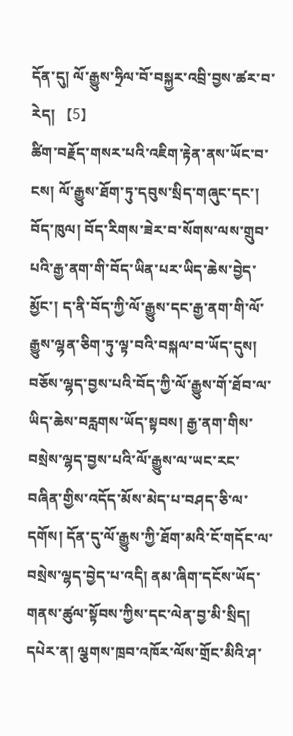དོན་དུ། ལོ་རྒྱུས་ཧྲིལ་བོ་བསྐྱར་འབྲི་བྱས་ཚར་བ་རེད། 【5】
ཚིག་བརྗོད་གསར་པའི་འཇིག་རྟེན་ནས་ཡོང་བ་ངས། ལོ་རྒྱུས་ཐོག་ཏུ་དབུས་སྲིད་གཞུང་དང་། བོད་ཁུལ། བོད་རིགས་ཟེར་བ་སོགས་ལས་གྲུབ་པའི་རྒྱ་ནག་གི་བོད་ཡིན་པར་ཡིད་ཆེས་བྱེད་མྱོང་། ད་ནི་བོད་ཀྱི་ལོ་རྒྱུས་དང་རྒྱ་ནག་གི་ལོ་རྒྱུས་ལྷན་ཅིག་ཏུ་ལྟ་བའི་བསྐལ་བ་ཡོད་དུས། བཅོས་ལྷད་བྱས་པའི་བོད་ཀྱི་ལོ་རྒྱུས་གོ་ཐོབ་ལ་ཡིད་ཆེས་བརླགས་ཡོད་སྟབས། རྒྱ་ནག་གིས་བསྲེས་ལྷད་བྱས་པའི་ལོ་རྒྱུས་ལ་ཡང་རང་བཞིན་གྱིས་འདོད་མོས་མེད་པ་བཤད་ཅི་ལ་དགོས། དོན་དུ་ལོ་རྒྱུས་ཀྱི་ཐོག་མའི་ངོ་གདོང་ལ་བསྲེས་ལྷད་བྱེད་པ་འདི། ནམ་ཞིག་དངོས་ཡོད་གནས་ཚུལ་སྟོབས་ཀྱིས་དང་ལེན་བྱ་མི་སྲིད། དཔེར་ན། ལྕགས་ཁྲབ་འཁོར་ལོས་གྲོང་མིའི་ཤ་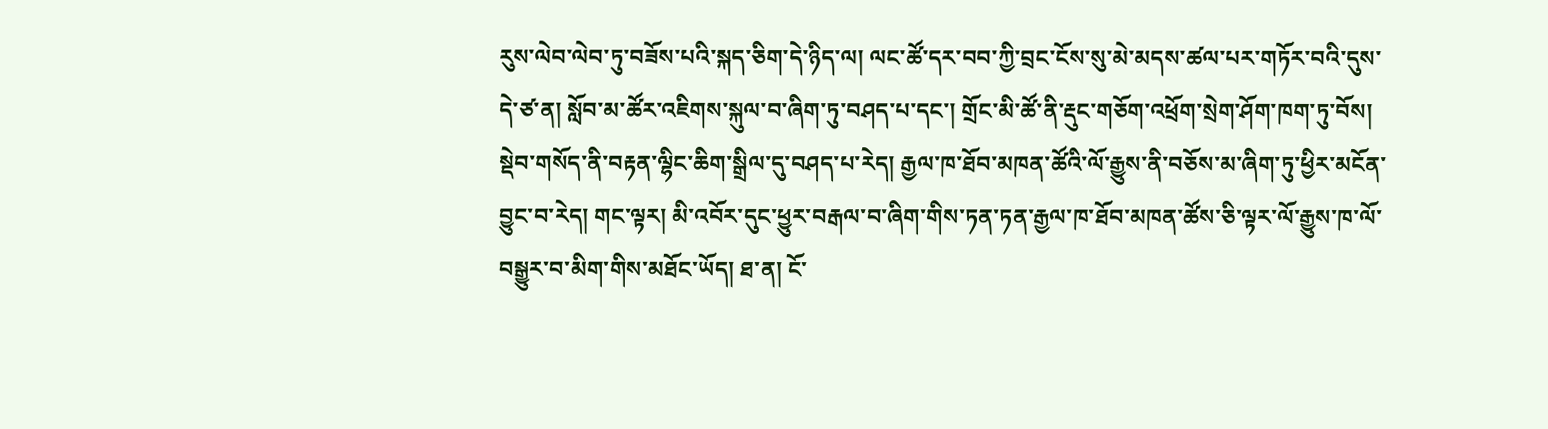རུས་ལེབ་ལེབ་ཏུ་བཟོས་པའི་སྐད་ཅིག་དེ་ཉིད་ལ། ལང་ཚོ་དར་བབ་ཀྱི་བྲང་ངོས་སུ་མེ་མདས་ཚལ་པར་གཏོར་བའི་དུས་དེ་ཙ་ན། སློབ་མ་ཚོར་འཇིགས་སྐུལ་བ་ཞིག་ཏུ་བཤད་པ་དང་། གྲོང་མི་ཚོ་ནི་རྡུང་གཅོག་འཕྲོག་སྲེག་ཤོག་ཁག་ཏུ་བོས། སྡེབ་གསོད་ནི་བརྟན་ལྷིང་ཆིག་སྒྲིལ་དུ་བཤད་པ་རེད། རྒྱལ་ཁ་ཐོབ་མཁན་ཚོའི་ལོ་རྒྱུས་ནི་བཅོས་མ་ཞིག་ཏུ་ཕྱིར་མངོན་བྱུང་བ་རེད། གང་ལྟར། མི་འབོར་དུང་ཕྱུར་བརྒལ་བ་ཞིག་གིས་ཏན་ཏན་རྒྱལ་ཁ་ཐོབ་མཁན་ཚོས་ཅི་ལྟར་ལོ་རྒྱུས་ཁ་ལོ་བསྒྱུར་བ་མིག་གིས་མཐོང་ཡོད། ཐ་ན། ངོ་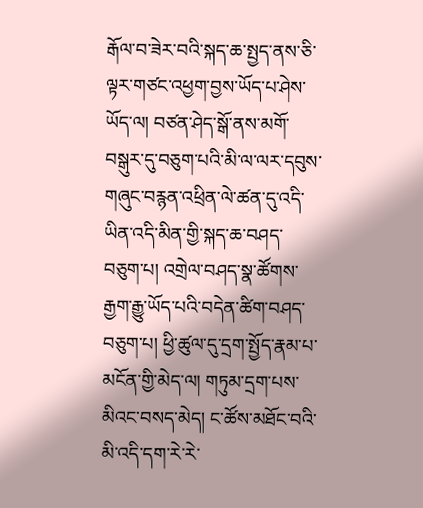རྒོལ་བ་ཟེར་བའི་སྐད་ཆ་སྤྱད་ནས་ཅི་ལྟར་གཙང་འཕྱག་བྱས་ཡོད་པ་ཤེས་ཡོད་ལ། བཙན་ཤེད་སྒོ་ནས་མགོ་བསྒུར་དུ་བཅུག་པའི་མི་ལ་ལར་དབུས་གཞུང་བརྙན་འཕྲིན་ལེ་ཚན་དུ་འདི་ཡིན་འདི་མིན་གྱི་སྐད་ཆ་བཤད་བཅུག་པ། འགྲེལ་བཤད་སྣ་ཚོགས་རྒྱག་རྒྱུ་ཡོད་པའི་བདེན་ཚིག་བཤད་བཅུག་པ། ཕྱི་ཚུལ་དུ་དྲག་སྤྱོད་རྣམ་པ་མངོན་གྱི་མེད་ལ། གཏུམ་དྲག་པས་མིའང་བསད་མེད། ང་ཚོས་མཐོང་བའི་མི་འདི་དག་རེ་རེ་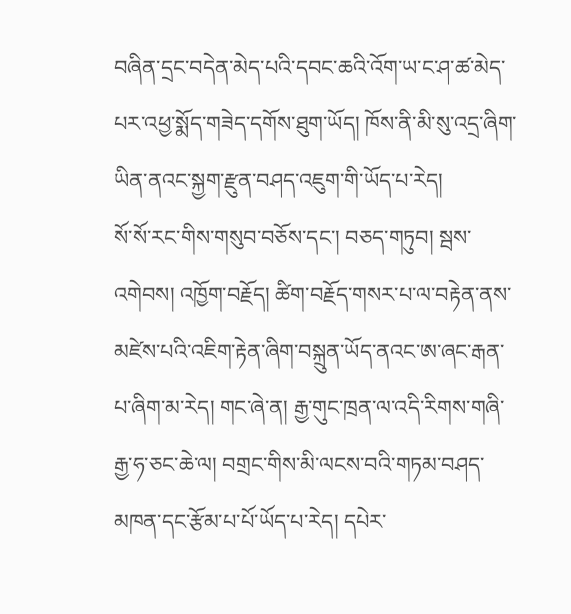བཞིན་དྲང་བདེན་མེད་པའི་དབང་ཆའི་འོག་ཡ་ང་ཤ་ཚ་མེད་པར་འཕྱ་སྨོད་གཟེད་དགོས་ཐུག་ཡོད། ཁོས་ནི་མི་སུ་འདྲ་ཞིག་ཡིན་ནའང་སྐྱག་རྫུན་བཤད་འཇུག་གི་ཡོད་པ་རེད།
སོ་སོ་རང་གིས་གསུབ་བཅོས་དང་། བཅད་གཏུབ། སྦས་འགེབས། འཁྱོག་བརྗོད། ཚིག་བརྗོད་གསར་པ་ལ་བརྟེན་ནས་མཛེས་པའི་འཇིག་རྟེན་ཞིག་བསྐྲུན་ཡོད་ནའང་ཨ་ཞང་རྒན་པ་ཞིག་མ་རེད། གང་ཞེ་ན། རྒྱ་གུང་ཁྲན་ལ་འདི་རིགས་གཞི་རྒྱ་ཧ་ཅང་ཆེ་ལ། བགྲང་གིས་མི་ལངས་བའི་གཏམ་བཤད་མཁན་དང་རྩོམ་པ་པོ་ཡོད་པ་རེད། དཔེར་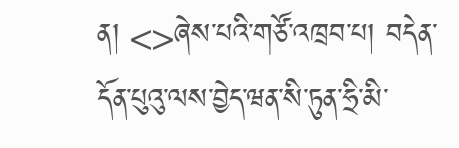ན། <>ཞེས་པའི་གཙོ་འཁྲབ་པ། བདེན་དོན་པུའུ་ལས་བྱེད་ཝན་སི་ཏུན་ཧྲི་མི་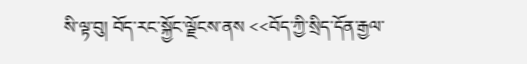སི་ལྟ་བུ། བོད་རང་སྐྱོང་ལྗོངས་ནས <<བོད་ཀྱི་སྲིད་དོན་རྒྱལ་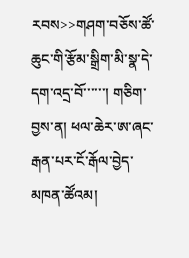རབས>>གཤག་བཅོས་ཚོ་ཆུང་གི་རྩོམ་སྒྲིག་མི་སྣ་དེ་དག་འདྲ་བོ་་་་་་། གཅིག་བྱས་ན། ཕལ་ཆེར་ཨ་ཞང་རྒན་པར་ངོ་རྒོལ་བྱེད་མཁན་ཚོའམ།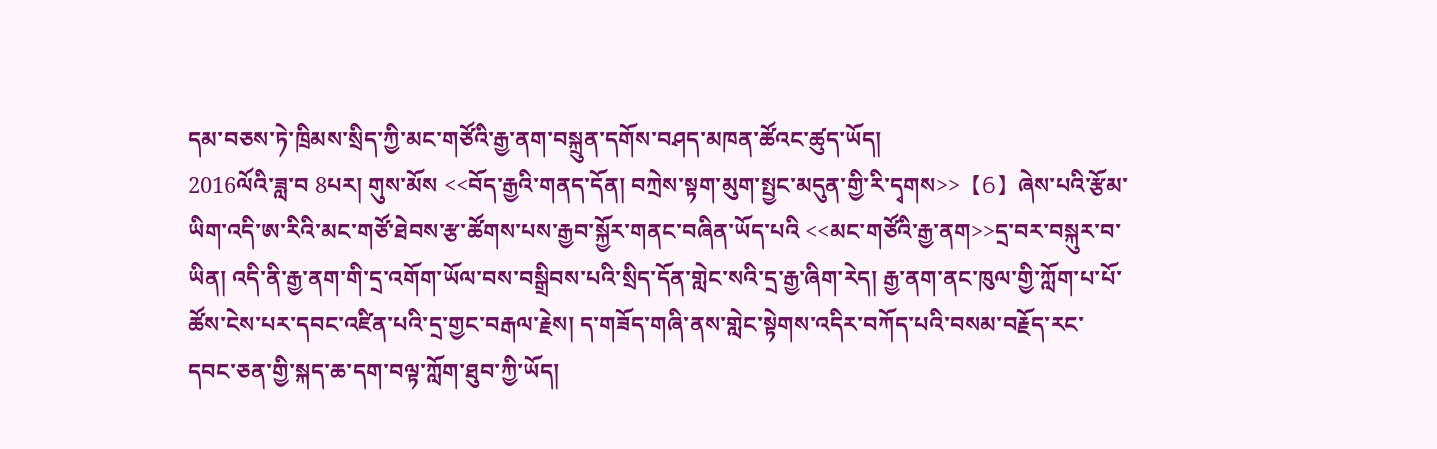དམ་བཅས་ཏེ་ཁྲིམས་སྲིད་ཀྱི་མང་གཙོའི་རྒྱ་ནག་བསྐྲུན་དགོས་བཤད་མཁན་ཚོའང་ཚུད་ཡོད།
2016ལོའི་ཟླ་བ 8པར། གུས་མོས <<བོད་རྒྱའི་གནད་དོན། བཀྲེས་སྟག་མུག་སྤྱང་མདུན་གྱི་རི་དྭགས>>【6】ཞེས་པའི་རྩོམ་ཡིག་འདི་ཨ་རིའི་མང་གཙོ་ཐེབས་རྩ་ཚོགས་པས་རྒྱབ་སྐྱོར་གནང་བཞིན་ཡོད་པའི <<མང་གཙོའི་རྒྱ་ནག>>དྲ་བར་བསྐུར་བ་ཡིན། འདི་ནི་རྒྱ་ནག་གི་དྲ་འགོག་ཡོལ་བས་བསྒྲིབས་པའི་སྲིད་དོན་གླེང་སའི་དྲ་རྒྱ་ཞིག་རེད། རྒྱ་ནག་ནང་ཁུལ་གྱི་ཀློག་པ་པོ་ཚོས་ངེས་པར་དབང་འཛིན་པའི་དྲ་གྱང་བརྒལ་རྗེས། ད་གཟོད་གཞི་ནས་གླེང་སྟེགས་འདིར་བཀོད་པའི་བསམ་བརྗོད་རང་དབང་ཅན་གྱི་སྐད་ཆ་དག་བལྟ་ཀློག་ཐུབ་ཀྱི་ཡོད།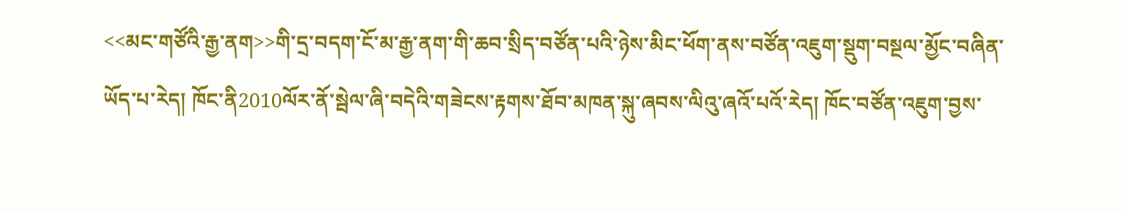<<མང་གཙོའི་རྒྱ་ནག>>གི་དྲ་བདག་ངོ་མ་རྒྱ་ནག་གི་ཆབ་སྲིད་བཙོན་པའི་ཉེས་མིང་ཕོག་ནས་བཙོན་འཇུག་སྡུག་བསྔལ་མྱོང་བཞིན་ཡོད་པ་རེད། ཁོང་ནི2010ལོར་ནོ་སྦེལ་ཞི་བདེའི་གཟེངས་རྟགས་ཐོབ་མཁན་སྐུ་ཞབས་ལིའུ་ཞའོ་པའོ་རེད། ཁོང་བཙོན་འཇུག་བྱས་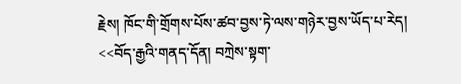རྗེས། ཁོང་གི་གྲོགས་པོས་ཚབ་བྱས་ཏེ་ལས་གཉེར་བྱས་ཡོད་པ་རེད།
<<བོད་རྒྱའི་གནད་དོན། བཀྲེས་སྟག་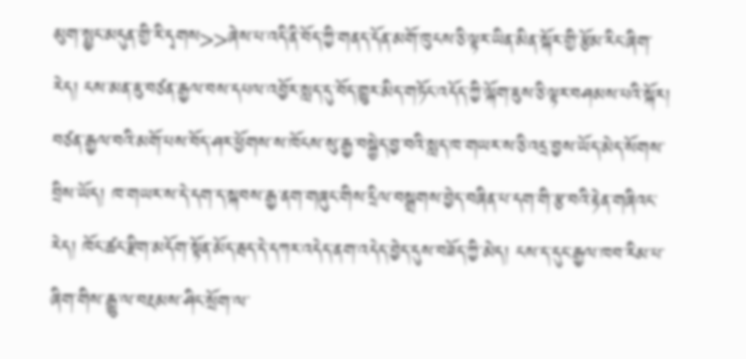མུག་སྤྱང་མདུན་གྱི་རི་དྭགས>>ཞེས་པ་འདི་ནི་བོད་ཀྱི་གནད་དོན་མགོ་ཁུངས་ཅི་ལྟར་ཡིན་མིན་སྐོར་གྱི་རྩོམ་རིང་ཞིག་རེད། ངས་མན་ཇུ་བཙན་རྒྱལ་བས་དཔལ་འབྱོར་སླད་དུ་བོད་གྱུར་མིད་གཏོང་འདོད་ཀྱི་ལྐོག་ཇུས་ཅི་ལྟར་བཤམས་པའི་སྐོར། བཙན་རྒྱལ་བའི་མགོ་པས་བོད་ཤར་ཕྱོགས་ས་ཁོངས་སུ་རྒྱ་བསྐྱེད་བྱ་བའི་སླད་ཁ་གཡར་ས་ཅི་འདྲ་བྱས་ཡོད་མེད་སོགས་བྲིས་ཡོད། ཁ་གཡར་ས་དེ་དག་ད་སྐབས་རྒྱ་ནག་གཞུང་གིས་དྲིལ་བསྒྲགས་བྱེད་བཞིན་པ་དག་གི་རྩ་བའི་རྟེན་གཞིའང་རེད། ཁོང་ཚང་རྫིག་མདོག་སྟོན་མོད་རྦད་དེ་དཀར་འདེད་ནག་འདེད་བྱེད་དུས་བཟོད་ཀྱི་མེད། ངས་ད་དུང་རྒྱལ་ཁབ་རིམ་པ་ཞིག་གིས་རྒྱུ་ལ་བརྔམས་ཤིང་སྲོག་ལ་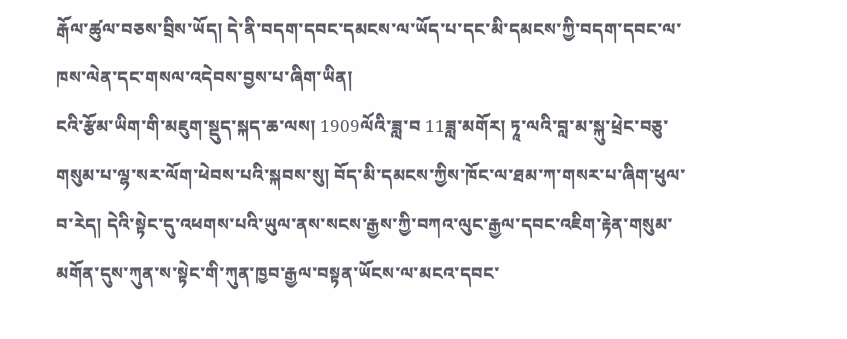རྒོལ་ཚུལ་བཅས་བྲིས་ཡོད། དེ་ནི་བདག་དབང་དམངས་ལ་ཡོད་པ་དང་མི་དམངས་ཀྱི་བདག་དབང་ལ་ཁས་ལེན་དང་གསལ་འདེབས་བྱས་པ་ཞིག་ཡིན།
ངའི་རྩོམ་ཡིག་གི་མཇུག་སྡུད་སྐད་ཆ་ལས། 1909ལོའི་ཟླ་བ 11ཟླ་མགོར། ཏཱ་ལའི་བླ་མ་སྐུ་ཕྲེང་བཅུ་གསུམ་པ་ལྷ་སར་ལོག་ཕེབས་པའི་སྐབས་སུ། བོད་མི་དམངས་ཀྱིས་ཁོང་ལ་ཐམ་ཀ་གསར་པ་ཞིག་ཕུལ་བ་རེད། དེའི་སྟེང་དུ་འཕགས་པའི་ཡུལ་ནས་སངས་རྒྱས་ཀྱི་བཀའ་ལུང་རྒྱལ་དབང་འཇིག་རྟེན་གསུམ་མགོན་དུས་ཀུན་ས་སྟེང་གི་ཀུན་ཁྱབ་རྒྱལ་བསྟན་ཡོངས་ལ་མངའ་དབང་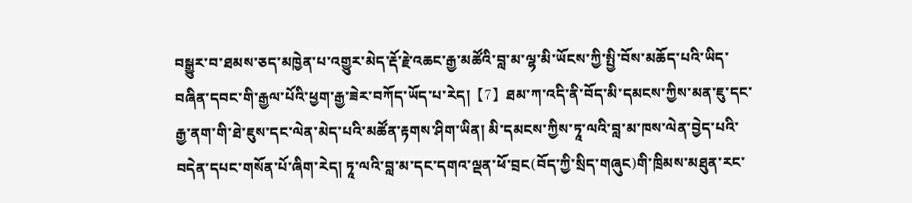བསྒྱུར་བ་ཐམས་ཅད་མཁྱེན་པ་འགྱུར་མེད་རྡོ་རྗེ་འཆང་རྒྱ་མཚོའི་བླ་མ་ལྷ་མི་ཡོངས་ཀྱི་སྤྱི་བོས་མཆོད་པའི་ཡིད་བཞིན་དབང་གི་རྒྱལ་པོའི་ཕྱག་རྒྱ་ཟེར་བཀོད་ཡོད་པ་རེད།【7】ཐམ་ཀ་འདི་ནི་བོད་མི་དམངས་ཀྱིས་མན་ཇུ་དང་རྒྱ་ནག་གི་ཐེ་ཇུས་དང་ལེན་མེད་པའི་མཚོན་རྟགས་ཤིག་ཡིན། མི་དམངས་ཀྱིས་ཏཱ་ལའི་བླ་མ་ཁས་ལེན་བྱེད་པའི་བདེན་དཔང་གསོན་པོ་ཞིག་རེད། ཏཱ་ལའི་བླ་མ་དང་དགའ་ལྡན་ཕོ་བྲང(བོད་ཀྱི་སྲིད་གཞུང)གི་ཁྲིམས་མཐུན་རང་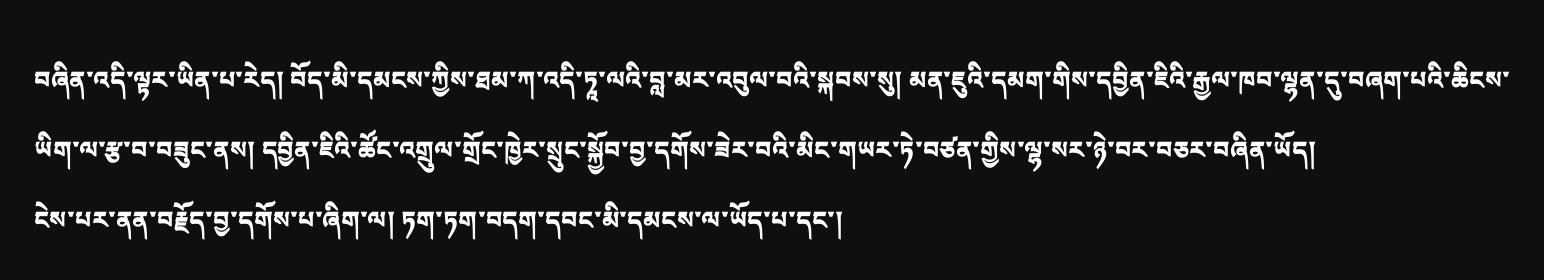བཞིན་འདི་ལྟར་ཡིན་པ་རེད། བོད་མི་དམངས་ཀྱིས་ཐམ་ཀ་འདི་ཏཱ་ལའི་བླ་མར་འབུལ་བའི་སྐབས་སུ། མན་ཇུའི་དམག་གིས་དབྱིན་ཇིའི་རྒྱལ་ཁབ་ལྷན་དུ་བཞག་པའི་ཆིངས་ཡིག་ལ་རྩ་བ་བཟུང་ནས། དབྱིན་ཇིའི་ཚོང་འགྲུལ་གྲོང་ཁྱེར་སྲུང་སྐྱོབ་བྱ་དགོས་ཟེར་བའི་མིང་གཡར་ཏེ་བཙན་གྱིས་ལྷ་སར་ཉེ་བར་བཅར་བཞིན་ཡོད།
ངེས་པར་ནན་བརྗོད་བྱ་དགོས་པ་ཞིག་ལ། ཏག་ཏག་བདག་དབང་མི་དམངས་ལ་ཡོད་པ་དང་།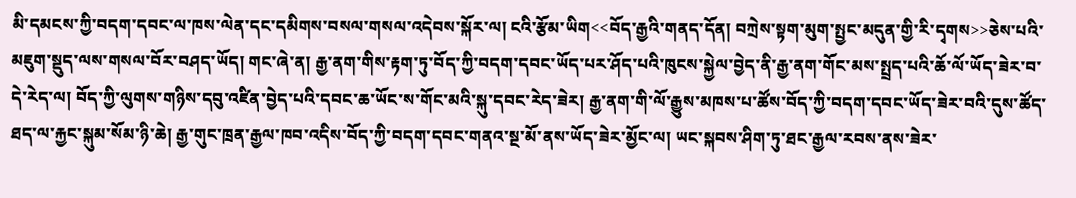མི་དམངས་ཀྱི་བདག་དབང་ལ་ཁས་ལེན་དང་དམིགས་བསལ་གསལ་འདེབས་སྐོར་ལ། ངའི་རྩོམ་ཡིག<<བོད་རྒྱའི་གནད་དོན། བཀྲེས་སྟག་མུག་སྤྱང་མདུན་གྱི་རི་དྭགས>>ཅེས་པའི་མཇུག་སྡུད་ལས་གསལ་བོར་བཤད་ཡོད། གང་ཞེ་ན། རྒྱ་ནག་གིས་རྟག་ཏུ་བོད་ཀྱི་བདག་དབང་ཡོད་པར་ཤོད་པའི་ཁུངས་སྐྱེལ་བྱེད་ནི་རྒྱ་ནག་གོང་མས་སྤྲད་པའི་ཆོ་ལོ་ཡོད་ཟེར་བ་དེ་རེད་ལ། བོད་ཀྱི་ལུགས་གཉིས་དབུ་འཛིན་བྱེད་པའི་དབང་ཆ་ཡོང་ས་གོང་མའི་སྐུ་དབང་རེད་ཟེར། རྒྱ་ནག་གི་ལོ་རྒྱུས་མཁས་པ་ཚོས་བོད་ཀྱི་བདག་དབང་ཡོད་ཟེར་བའི་དུས་ཚོད་ཐད་ལ་རྐྱང་སྐུམ་སོམ་ཉི་ཆེ། རྒྱ་གུང་ཁྲན་རྒྱལ་ཁབ་འདིས་བོད་ཀྱི་བདག་དབང་གནའ་སྔ་མོ་ནས་ཡོད་ཟེར་མྱོང་ལ། ཡང་སྐབས་ཤིག་ཏུ་ཐང་རྒྱལ་རབས་ནས་ཟེར་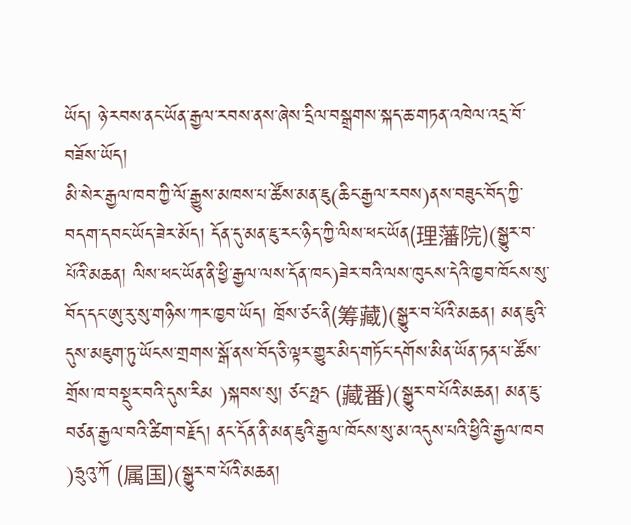ཡོད། ཉེ་རབས་ནང་ཡོན་རྒྱལ་རབས་ནས་ཞེས་དྲིལ་བསྒྲགས་སྐད་ཆ་གཏན་འཁེལ་འདྲ་བོ་བཟོས་ཡོད།
མི་སེར་རྒྱལ་ཁབ་ཀྱི་ལོ་རྒྱུས་མཁས་པ་ཚོས་མན་ཇུ(ཆིང་རྒྱལ་རབས)ནས་བཟུང་བོད་ཀྱི་བདག་དབང་ཡོད་ཟེར་མོད། དོན་དུ་མན་ཇུ་རང་ཉིད་ཀྱི་ལིས་ཕང་ཡོན(理藩院)(སྒྱུར་བ་པོའི་མཆན། ལིས་ཕང་ཡོན་ནི་ཕྱི་རྒྱལ་ལས་དོན་ཁང)ཟེར་བའི་ལས་ཁུངས་དེའི་ཁྱབ་ཁོངས་སུ་བོད་དང་ཨུ་རུ་སུ་གཉིས་ཀར་ཁྱབ་ཡོད། ཁྲོས་ཙང་ནི(筹藏)(སྒྱུར་བ་པོའི་མཆན། མན་ཇུའི་དུས་མཇུག་ཏུ་ཡོངས་གྲགས་སྒོ་ནས་བོད་ཅི་ལྟར་གྱུར་མིད་གཏོང་དགོས་མིན་ཡོན་ཏན་པ་ཚོས་གྲོས་ཁ་བསྡུར་བའི་དུས་རིམ )སྐབས་སུ། ཙང་ཧྥང (藏番)(སྒྱུར་བ་པོའི་མཆན། མན་ཇུ་བཙན་རྒྱལ་བའི་ཚིག་བརྗོད། ནང་དོན་ནི་མན་ཇུའི་རྒྱལ་ཁོངས་སུ་མ་འདུས་པའི་ཕྱིའི་རྒྱལ་ཁབ )ཧྲུའུ་ཀོ (属国)(སྒྱུར་བ་པོའི་མཆན།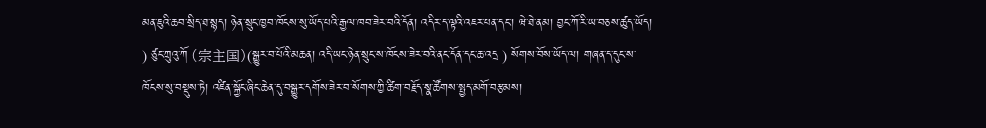མན་ཇུའི་ཆབ་སྲིད་ཐ་སྙད། ཉེན་སྲུང་ཁྱབ་ཁོངས་སུ་ཡོད་པའི་རྒྱལ་ཁབ་ཟེར་བའི་དོན། འདིར་ད་ལྟའི་འཇར་པན་དང་། ཝེ་ཐེ་ནམ། བྱང་ཀོ་རི་ཡ་བཅས་ཚུད་ཡོད། ) ཙུང་ཀྲུའུ་ཀོ (宗主国)(སྒྱུར་བ་པོའི་མཆན། འདི་ཡང་ཉེན་སྲུང་ས་ཁོངས་ཟེར་བའི་ནང་དོན་དང་ཆ་འདྲ ) སོགས་བོས་ཡོད་ལ། གཞན་ད་དུང་ས་ཁོངས་སུ་བསྡུས་ཏེ། འཛིན་སྐྱོང་ཞིང་ཆེན་དུ་བསྒྱུར་དགོས་ཟེར་བ་སོགས་ཀྱི་ཚིག་བརྗོད་སྣ་ཚོགས་སྤྱད་མགོ་བརྩམས།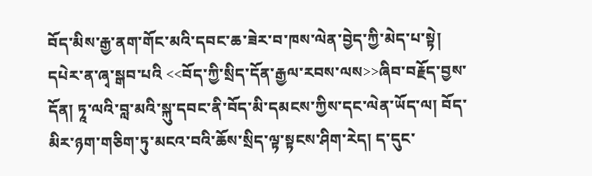བོད་མིས་རྒྱ་ནག་གོང་མའི་དབང་ཆ་ཟེར་བ་ཁས་ལེན་བྱེད་ཀྱི་མེད་པ་སྟེ། དཔེར་ན་ཞྭ་སྒབ་པའི <<བོད་ཀྱི་སྲིད་དོན་རྒྱལ་རབས་ལས>>ཞིབ་བརྗོད་བྱས་དོན། ཏཱ་ལའི་བླ་མའི་སྐུ་དབང་ནི་བོད་མི་དམངས་ཀྱིས་དང་ལེན་ཡོད་ལ། བོད་མིར་ཉག་གཅིག་ཏུ་མངའ་བའི་ཆོས་སྲིད་ལྟ་སྟངས་ཤིག་རེད། ད་དུང་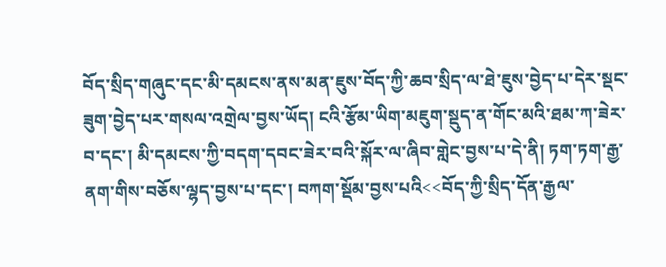བོད་སྲིད་གཞུང་དང་མི་དམངས་ནས་མན་ཇུས་བོད་ཀྱི་ཆབ་སྲིད་ལ་ཐེ་ཇུས་བྱེད་པ་དེར་སྡང་ཟུག་བྱེད་པར་གསལ་འགྲེལ་བྱས་ཡོད། ངའི་རྩོམ་ཡིག་མཇུག་སྡུད་ན་གོང་མའི་ཐམ་ཀ་ཟེར་བ་དང་། མི་དམངས་ཀྱི་བདག་དབང་ཟེར་བའི་སྐོར་ལ་ཞིབ་གླེང་བྱས་པ་དེ་ནི། ཏག་ཏག་རྒྱ་ནག་གིས་བཅོས་ལྷད་བྱས་པ་དང་། བཀག་སྡོམ་བྱས་པའི<<བོད་ཀྱི་སྲིད་དོན་རྒྱལ་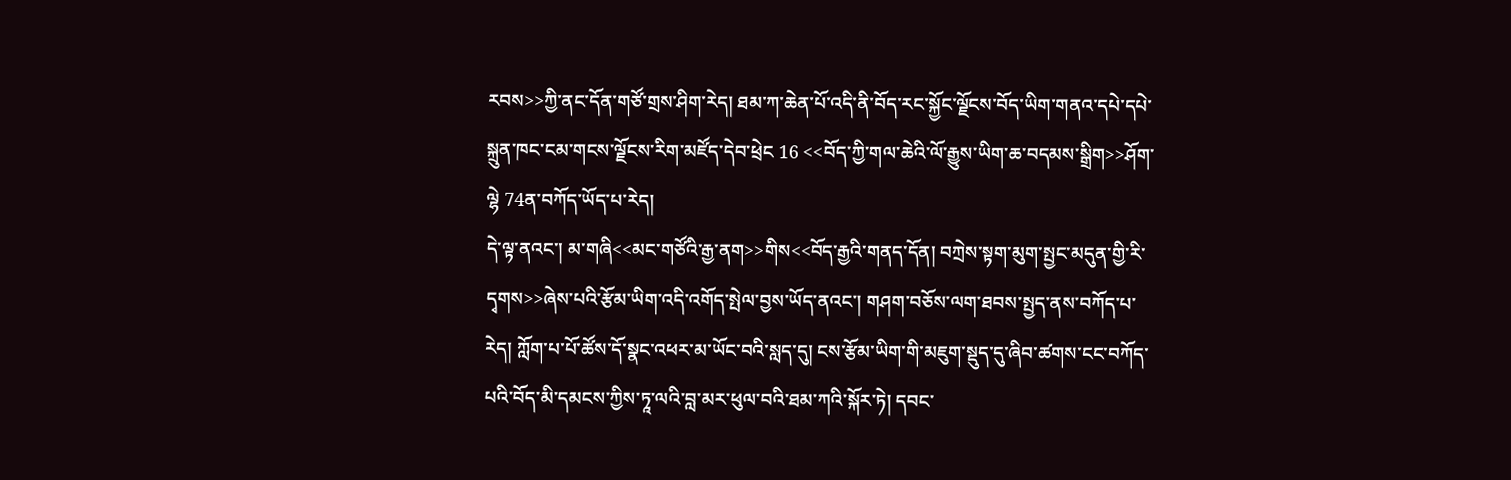རབས>>ཀྱི་ནང་དོན་གཙོ་གྲས་ཤིག་རེད། ཐམ་ཀ་ཆེན་པོ་འདི་ནི་བོད་རང་སྐྱོང་ལྗོངས་བོད་ཡིག་གནའ་དཔེ་དཔེ་སྐྲུན་ཁང་ངམ་གངས་ལྗོངས་རིག་མཛོད་དེབ་ཕྲེང 16 <<བོད་ཀྱི་གལ་ཆེའི་ལོ་རྒྱུས་ཡིག་ཆ་བདམས་སྒྲིག>>ཤོག་ལྷེ 74ན་བཀོད་ཡོད་པ་རེད།
དེ་ལྟ་ནའང་། མ་གཞི<<མང་གཙོའི་རྒྱ་ནག>>གིས<<བོད་རྒྱའི་གནད་དོན། བཀྲེས་སྟག་མུག་སྤྱང་མདུན་གྱི་རི་དྭགས>>ཞེས་པའི་རྩོམ་ཡིག་འདི་འགོད་སྤེལ་བྱས་ཡོད་ནའང་། གཤག་བཅོས་ལག་ཐབས་སྤྱད་ནས་བཀོད་པ་རེད། ཀློག་པ་པོ་ཚོས་དོ་སྣང་འཕར་མ་ཡོང་བའི་སླད་དུ། ངས་རྩོམ་ཡིག་གི་མཇུག་སྡུད་དུ་ཞིབ་ཚགས་ངང་བཀོད་པའི་བོད་མི་དམངས་ཀྱིས་ཏཱ་ལའི་བླ་མར་ཕུལ་བའི་ཐམ་ཀའི་སྐོར་ཏེ། དབང་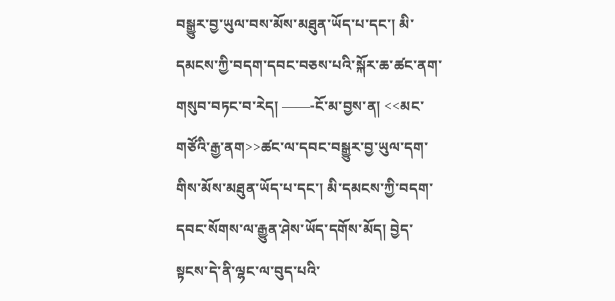བསྒྱུར་བྱ་ཡུལ་བས་མོས་མཐུན་ཡོད་པ་དང་། མི་དམངས་ཀྱི་བདག་དབང་བཅས་པའི་སྐོར་ཆ་ཚང་ནག་གསུབ་བཏང་བ་རེད། ——-ངོ་མ་བྱས་ན། <<མང་གཙོའི་རྒྱ་ནག>>ཚང་ལ་དབང་བསྒྱུར་བྱ་ཡུལ་དག་གིས་མོས་མཐུན་ཡོད་པ་དང་། མི་དམངས་ཀྱི་བདག་དབང་སོགས་ལ་རྒྱུན་ཤེས་ཡོད་དགོས་མོད། བྱེད་སྟངས་དེ་ནི་ལྷང་ལ་བུད་པའི་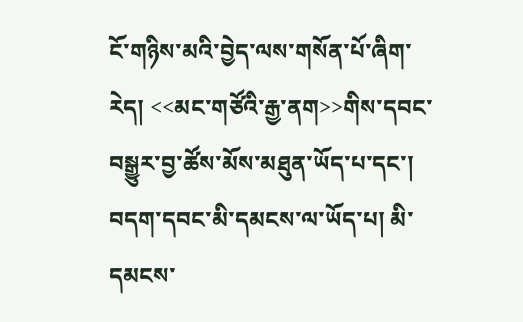ངོ་གཉིས་མའི་བྱེད་ལས་གསོན་པོ་ཞིག་རེད། <<མང་གཙོའི་རྒྱ་ནག>>གིས་དབང་བསྒྱུར་བྱ་ཚོས་མོས་མཐུན་ཡོད་པ་དང་། བདག་དབང་མི་དམངས་ལ་ཡོད་པ། མི་དམངས་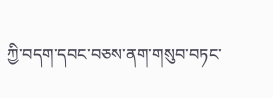ཀྱི་བདག་དབང་བཅས་ནག་གསུབ་བཏང་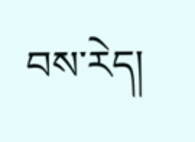བས་རེད།